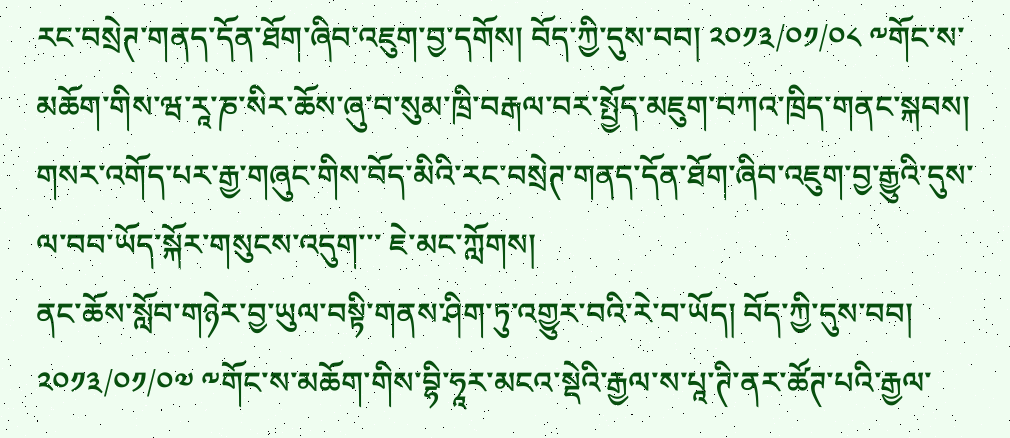རང་བསྲེཊ་གནད་དོན་ཐོག་ཞིབ་འཇུག་བྱ་དགོས། བོད་ཀྱི་དུས་བབ། ༢༠༡༣/༠༡/༠༨ ༸གོང་ས་མཆོག་གིས་ཝ་རཱ་ཎ་སིར་ཆོས་ཞུ་བ་སུམ་ཁྲི་བརྒལ་བར་སྤྱོད་མཇུག་བཀའ་ཁྲིད་གནང་སྐབས། གསར་འགོད་པར་རྒྱ་གཞུང་གིས་བོད་མིའི་རང་བསྲེཊ་གནད་དོན་ཐོག་ཞིབ་འཇུག་བྱ་རྒྱུའི་དུས་ལ་བབ་ཡོད་སྐོར་གསུངས་འདུག་་་ ཇེ་མང་ཀློགས།
ནང་ཆོས་སློབ་གཉེར་བྱ་ཡུལ་བསྟི་གནས་ཤིག་ཏུ་འགྱུར་བའི་རེ་བ་ཡོད། བོད་ཀྱི་དུས་བབ། ༢༠༡༣/༠༡/༠༧ ༸གོང་ས་མཆོག་གིས་བྷི་ཧཱར་མངའ་སྡེའི་རྒྱལ་ས་པཱ་ཊི་ནར་ཚོཊ་པའི་རྒྱལ་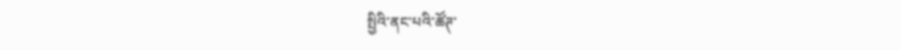སྤྱིའི་ནང་པའི་ཚོཊ་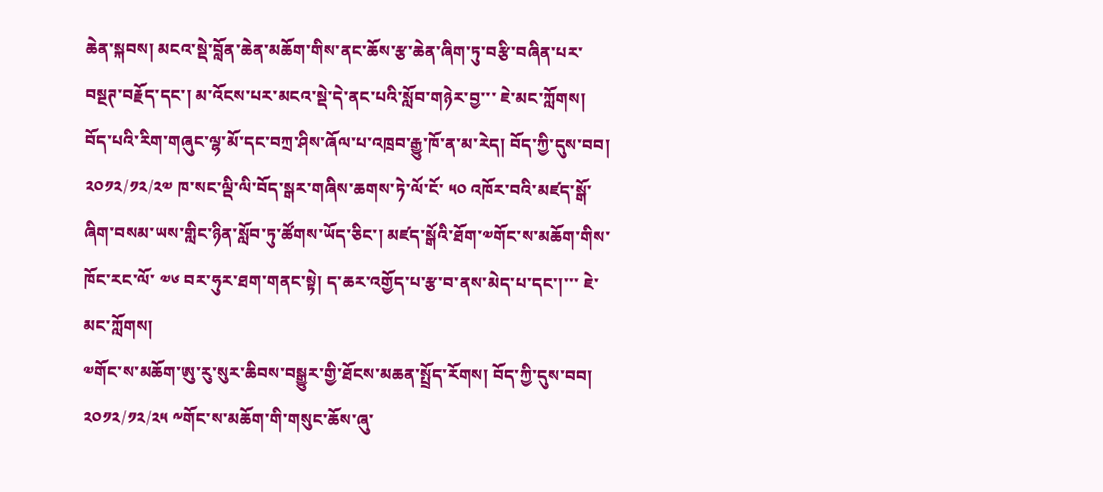ཆེན་སྐབས། མངའ་སྡེ་བློན་ཆེན་མཆོག་གིས་ནང་ཆོས་རྩ་ཆེན་ཞིག་ཏུ་བརྩི་བཞིན་པར་བསྔཊ་བརྗོད་དང་། མ་འོངས་པར་མངའ་སྡེ་དེ་ནང་པའི་སློབ་གཉེར་བྱ་་་ ཇེ་མང་ཀློགས།
བོད་པའི་རིག་གཞུང་ལྷ་མོ་དང་བཀྲ་ཤིས་ཞོལ་པ་འཁྲབ་རྒྱུ་ཁོ་ན་མ་རེད། བོད་ཀྱི་དུས་བབ། ༢༠༡༢/༡༢/༢༧ ཁ་སང་ལྡི་ལི་བོད་སྒར་གཞིས་ཆགས་ཏེ་ལོ་ངོ་ ༥༠ འཁོར་བའི་མཛད་སྒོ་ཞིག་བསམ་ཡས་གླིང་ཉིན་སློབ་ཏུ་ཚོགས་ཡོད་ཅིང་། མཛད་སྒོའི་ཐོག་༧གོང་ས་མཆོག་གིས་ཁོང་རང་ལོ་ ༧༦ བར་ཧུར་ཐག་གནང་སྟེ། ད་ཆར་འགྱོད་པ་རྩ་བ་ནས་མེད་པ་དང་།་་་ ཇེ་མང་ཀློགས།
༧གོང་ས་མཆོག་ཨུ་རུ་སུར་ཆིབས་བསྒྱུར་གྱི་ཐོངས་མཆན་སྤྲོད་རོགས། བོད་ཀྱི་དུས་བབ། ༢༠༡༢/༡༢/༢༥ ༸གོང་ས་མཆོག་གི་གསུང་ཆོས་ཞུ་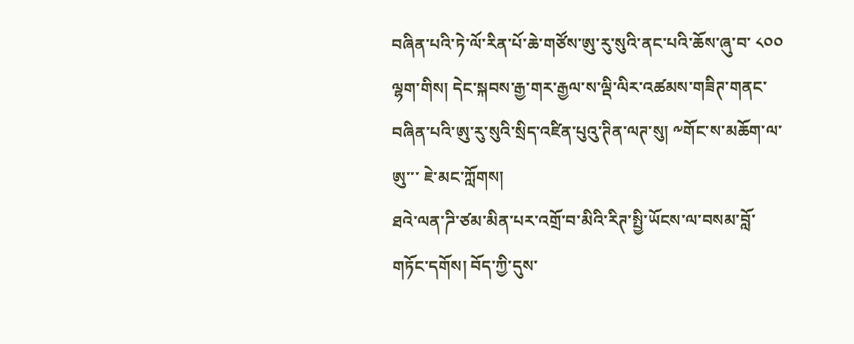བཞིན་པའི་ཏེ་ལོ་རིན་པོ་ཆེ་གཙོས་ཨུ་རུ་སུའི་ནང་པའི་ཆོས་ཞུ་བ་ ༨༠༠ ལྷག་གིས། དེང་སྐབས་རྒྱ་གར་རྒྱལ་ས་ལྡི་ལིར་འཚམས་གཟིཊ་གནང་བཞིན་པའི་ཨུ་རུ་སུའི་སྲིད་འཛིན་པུའུ་ཊིན་ལཊ་སུ། ༸གོང་ས་མཆོག་ལ་ཨུ་་་ ཇེ་མང་ཀློགས།
ཐའེ་ལན་ཌི་ཙམ་མིན་པར་འགྲོ་བ་མིའི་རིཊ་སྤྱི་ཡོངས་ལ་བསམ་བློ་གཏོང་དགོས། བོད་ཀྱི་དུས་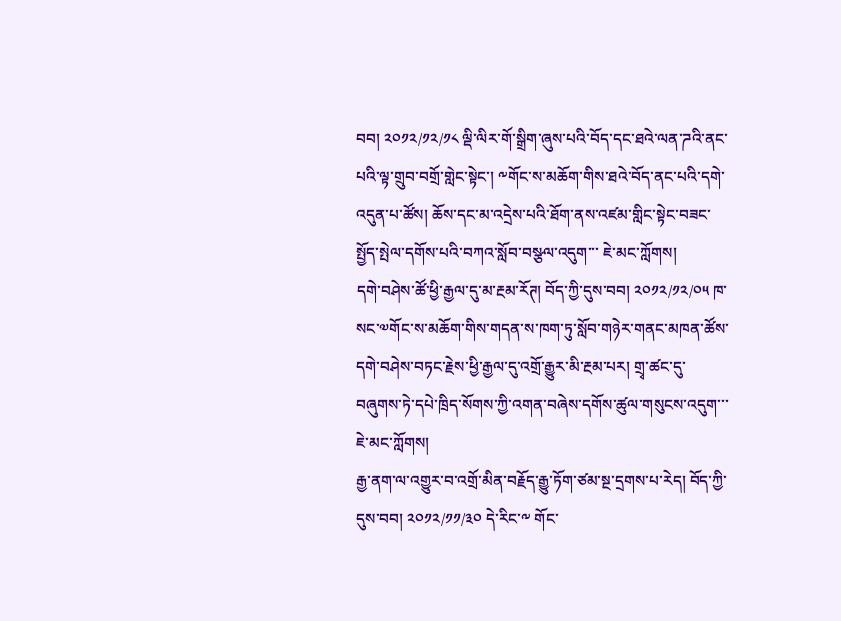བབ། ༢༠༡༢/༡༢/༡༨ ལྡི་ལིར་གོ་སྒྲིག་ཞུས་པའི་བོད་དང་ཐའེ་ལན་ཌའི་ནང་པའི་ལྟ་གྲུབ་བགྲོ་གླེང་སྟེང་། ༸གོང་ས་མཆོག་གིས་ཐའེ་བོད་ནང་པའི་དགེ་འདུན་པ་ཚོས། ཆོས་དང་མ་འདྲེས་པའི་ཐོག་ནས་འཛམ་གླིང་སྟེང་བཟང་སྤྱོད་སྤེལ་དགོས་པའི་བཀའ་སློབ་བསྩལ་འདུག་་་ ཇེ་མང་ཀློགས།
དགེ་བཤེས་ཚོ་ཕྱི་རྒྱལ་དུ་མ་རྔམ་རོཊ། བོད་ཀྱི་དུས་བབ། ༢༠༡༢/༡༢/༠༥ ཁ་སང་༧གོང་ས་མཆོག་གིས་གདན་ས་ཁག་ཏུ་སློབ་གཉེར་གནང་མཁན་ཚོས་དགེ་བཤེས་བཏང་རྗེས་ཕྱི་རྒྱལ་དུ་འགྲོ་རྒྱུར་མི་རྔམ་པར། གྲྭ་ཚང་དུ་བཞུགས་ཏེ་དཔེ་ཁྲིད་སོགས་ཀྱི་འགན་བཞེས་དགོས་ཚུལ་གསུངས་འདུག་་་ ཇེ་མང་ཀློགས།
རྒྱ་ནག་ལ་འགྱུར་བ་འགྲོ་མིན་བརྗོད་རྒྱུ་ཏོག་ཙམ་སྔ་དྲགས་པ་རེད། བོད་ཀྱི་དུས་བབ། ༢༠༡༢/༡༡/༣༠ དེ་རིང་༸ གོང་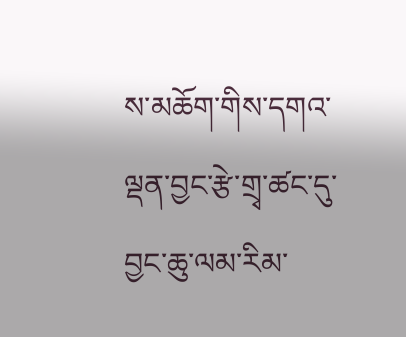ས་མཆོག་གིས་དགའ་ལྡན་བྱང་རྩེ་གྲྭ་ཚང་དུ་བྱང་ཆུ་ལམ་རིམ་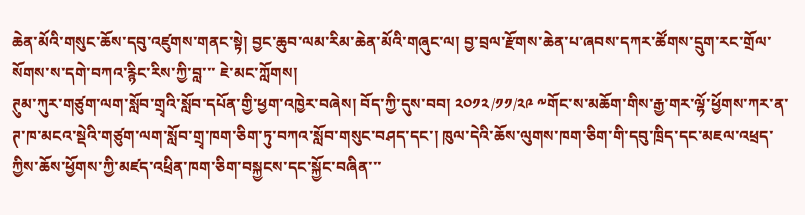ཆེན་མོའི་གསུང་ཆོས་དབུ་འཛུགས་གནང་སྟེ། བྱང་ཆུབ་ལམ་རིམ་ཆེན་མོའི་གཞུང་ལ། བྱ་བྲལ་རྫོགས་ཆེན་པ་ཞབས་དཀར་ཚོགས་དྲུག་རང་གྲོལ་སོགས་ས་དགེ་བཀའ་རྙིང་རིས་ཀྱི་བླ་་་ ཇེ་མང་ཀློགས།
ཊུམ་ཀུར་གཙུག་ལག་སློབ་གྲྭའི་སློབ་དཔོན་གྱི་ཕྱག་འཁྱེར་བཞེས། བོད་ཀྱི་དུས་བབ། ༢༠༡༢/༡༡/༢༩ ༸གོང་ས་མཆོག་གིས་རྒྱ་གར་ལྷོ་ཕྱོགས་ཀར་ན་ཊ་ཁ་མངའ་སྡེའི་གཙུག་ལག་སློབ་གྲྭ་ཁག་ཅིག་ཏུ་བཀའ་སློབ་གསུང་བཤད་དང་། ཁུལ་དེའི་ཆོས་ལུགས་ཁག་ཅིག་གི་དབུ་ཁྲིད་དང་མཇལ་འཕྲད་ཀྱིས་ཆོས་ཕྱོགས་ཀྱི་མཛད་འཕྲིན་ཁག་ཅིག་བསྐྱངས་དང་སྐྱོང་བཞིན་་་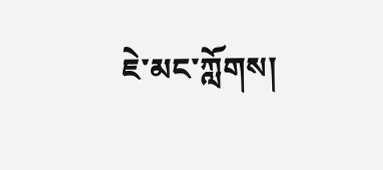ཇེ་མང་ཀློགས།